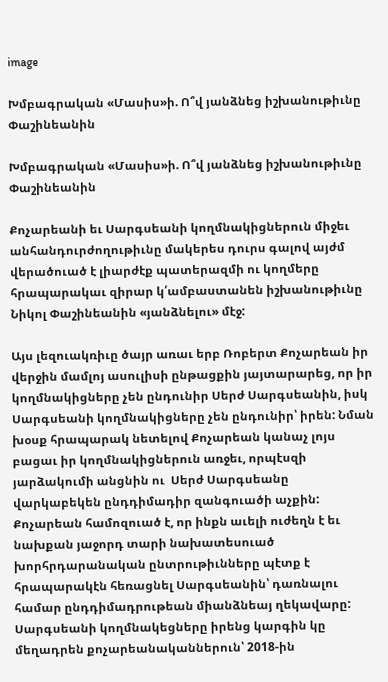image

Խմբագրական «Մասիս»ի. Ո՞վ յանձնեց իշխանութիւնը Փաշինեանին

Խմբագրական «Մասիս»ի. Ո՞վ յանձնեց իշխանութիւնը Փաշինեանին

Քոչարեանի եւ Սարգսեանի կողմնակիցներուն միջեւ անհանդուրժողութիւնը մակերես դուրս գալով այժմ վերածուած է լիարժէք պատերազմի ու կողմերը հրապարակաւ զիրար կ՛ամբաստանեն իշխանութիւնը Նիկոլ Փաշինեանին «յանձնելու» մէջ:

Այս լեզուակռիւը ծայր առաւ երբ Ռոբերտ Քոչարեան իր վերջին մամլոյ ասուլիսի ընթացքին յայտարարեց, որ իր կողմնակիցները չեն ընդունիր Սերժ Սարգսեանին, իսկ Սարգսեանի կողմնակիցները չեն ընդունիր՝ իրեն: Նման խօսք հրապարակ նետելով Քոչարեան կանաչ լոյս բացաւ իր կողմնակիցներուն առջեւ, որպէսզի յարձակումի անցնին ու  Սերժ Սարգսեանը վարկաբեկեն ընդդիմադիր զանգուածի աչքին: Քոչարեան համոզուած է, որ ինքն աւելի ուժեղն է եւ նախքան յաջորդ տարի նախատեսուած խորհրդարանական ընտրութիւնները պէտք է հրապարակէն հեռացնել Սարգսեանին՝ դառնալու համար ընդդիմադրութեան միանձնեայ ղեկավարը: Սարգսեանի կողմնակեցները իրենց կարգին կը մեղադրեն քոչարեանականներուն՝ 2018-ին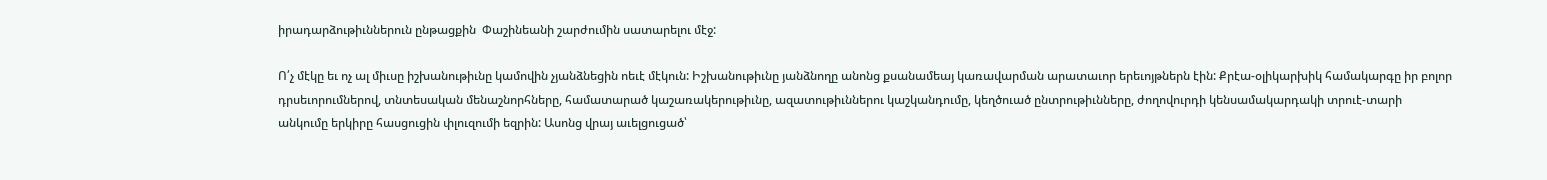իրադարձութիւններուն ընթացքին  Փաշինեանի շարժումին սատարելու մէջ:

Ո՛չ մէկը եւ ոչ ալ միւսը իշխանութիւնը կամովին չյանձնեցին ոեւէ մէկուն: Իշխանութիւնը յանձնողը անոնց քսանամեայ կառավարման արատաւոր երեւոյթներն էին: Քրէա-օլիկարխիկ համակարգը իր բոլոր դրսեւորումներով, տնտեսական մենաշնորհները, համատարած կաշառակերութիւնը, ազատութիւններու կաշկանդումը, կեղծուած ընտրութիւնները, ժողովուրդի կենսամակարդակի տրուէ-տարի անկումը երկիրը հասցուցին փլուզումի եզրին: Ասոնց վրայ աւելցուցած՝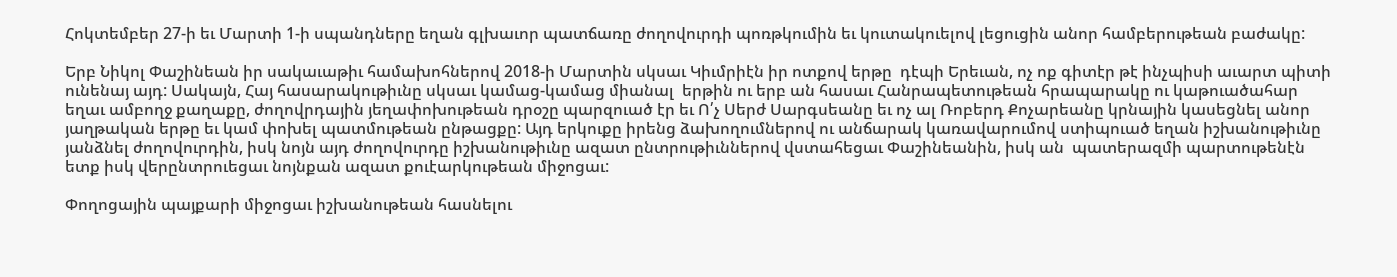Հոկտեմբեր 27-ի եւ Մարտի 1-ի սպանդները եղան գլխաւոր պատճառը ժողովուրդի պոռթկումին եւ կուտակուելով լեցուցին անոր համբերութեան բաժակը:

Երբ Նիկոլ Փաշինեան իր սակաւաթիւ համախոհներով 2018-ի Մարտին սկսաւ Կիւմրիէն իր ոտքով երթը  դէպի Երեւան, ոչ ոք գիտէր թէ ինչպիսի աւարտ պիտի ունենայ այդ: Սակայն, Հայ հասարակութիւնը սկսաւ կամաց-կամաց միանալ  երթին ու երբ ան հասաւ Հանրապետութեան հրապարակը ու կաթուածահար եղաւ ամբողջ քաղաքը, ժողովրդային յեղափոխութեան դրօշը պարզուած էր եւ Ո՛չ Սերժ Սարգսեանը եւ ոչ ալ Ռոբերդ Քոչարեանը կրնային կասեցնել անոր յաղթական երթը եւ կամ փոխել պատմութեան ընթացքը: Այդ երկուքը իրենց ձախողումներով ու անճարակ կառավարումով ստիպուած եղան իշխանութիւնը յանձնել ժողովուրդին, իսկ նոյն այդ ժողովուրդը իշխանութիւնը ազատ ընտրութիւններով վստահեցաւ Փաշինեանին, իսկ ան  պատերազմի պարտութենէն ետք իսկ վերընտրուեցաւ նոյնքան ազատ քուէարկութեան միջոցաւ:

Փողոցային պայքարի միջոցաւ իշխանութեան հասնելու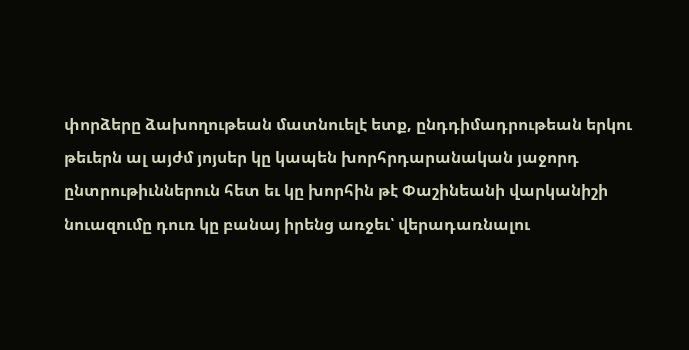փորձերը ձախողութեան մատնուելէ ետք, ընդդիմադրութեան երկու թեւերն ալ այժմ յոյսեր կը կապեն խորհրդարանական յաջորդ ընտրութիւններուն հետ եւ կը խորհին թէ Փաշինեանի վարկանիշի նուազումը դուռ կը բանայ իրենց առջեւ՝ վերադառնալու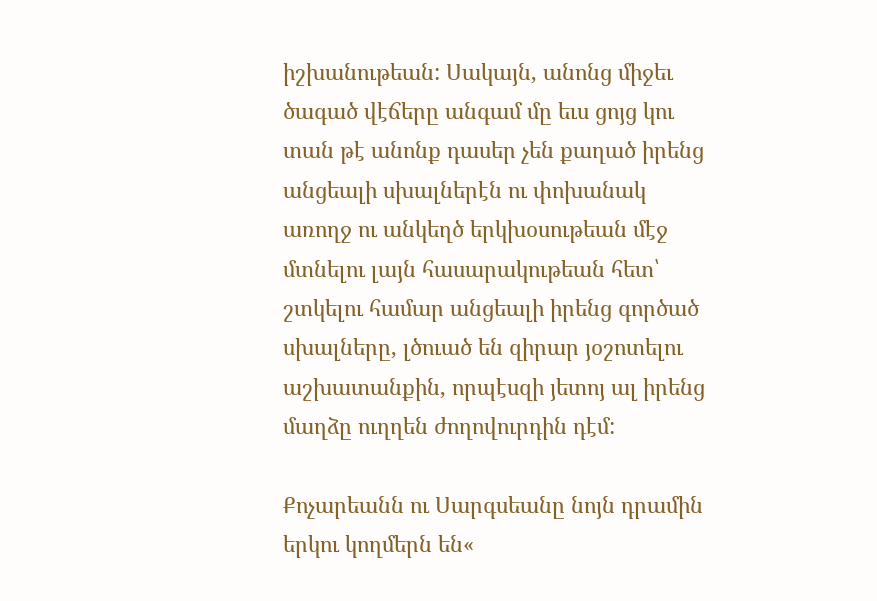իշխանութեան: Սակայն, անոնց միջեւ ծագած վէճերը անգամ մը եւս ցոյց կու տան թէ անոնք դասեր չեն քաղած իրենց անցեալի սխալներէն ու փոխանակ առողջ ու անկեղծ երկխօսութեան մէջ մտնելու լայն հասարակութեան հետ՝ շտկելու համար անցեալի իրենց գործած սխալները, լծուած են զիրար յօշոտելու աշխատանքին, որպէսզի յետոյ ալ իրենց մաղձը ուղղեն ժողովուրդին դէմ:

Քոչարեանն ու Սարգսեանը նոյն դրամին երկու կողմերն են«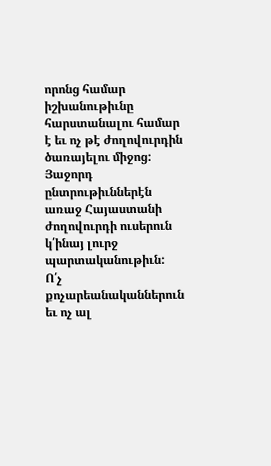որոնց համար իշխանութիւնը հարստանալու համար է եւ ոչ թէ ժողովուրդին ծառայելու միջոց: Յաջորդ ընտրութիւններէն առաջ Հայաստանի ժողովուրդի ուսերուն կ՛ինայ լուրջ պարտականութիւն: Ո՛չ քոչարեանականներուն եւ ոչ ալ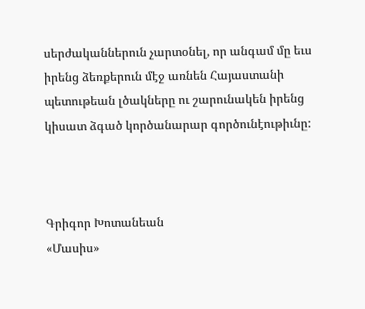սերժականներուն չարտօնել, որ անգամ մը եւս իրենց ձեռքերուն մէջ առնեն Հայաստանի պետութեան լծակները ու շարունակեն իրենց կիսատ ձգած կործանարար գործունէութիւնը:



Գրիգոր Խոտանեան
«Մասիս»